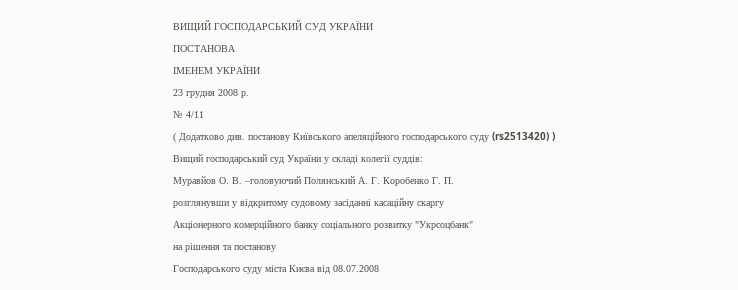ВИЩИЙ ГОСПОДАРСЬКИЙ СУД УКРАЇНИ
ПОСТАНОВА
ІМЕНЕМ УКРАЇНИ
23 грудня 2008 р.
№ 4/11
( Додатково див. постанову Київського апеляційного господарського суду (rs2513420) )
Вищий господарський суд України у складі колегії суддів:
Муравйов О. В. –головуючий Полянський А. Г. Коробенко Г. П.
розглянувши у відкритому судовому засіданні касаційну скаргу
Акціонерного комерційного банку соціального розвитку "Укрсоцбанк"
на рішення та постанову
Господарського суду міста Києва від 08.07.2008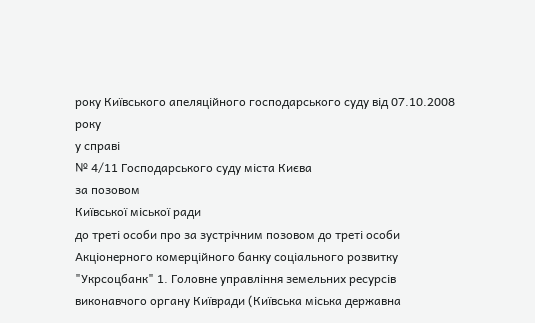року Київського апеляційного господарського суду від 07.10.2008 року
у справі
№ 4/11 Господарського суду міста Києва
за позовом
Київської міської ради
до треті особи про за зустрічним позовом до треті особи
Акціонерного комерційного банку соціального розвитку "Укрсоцбанк" 1. Головне управління земельних ресурсів виконавчого органу Київради (Київська міська державна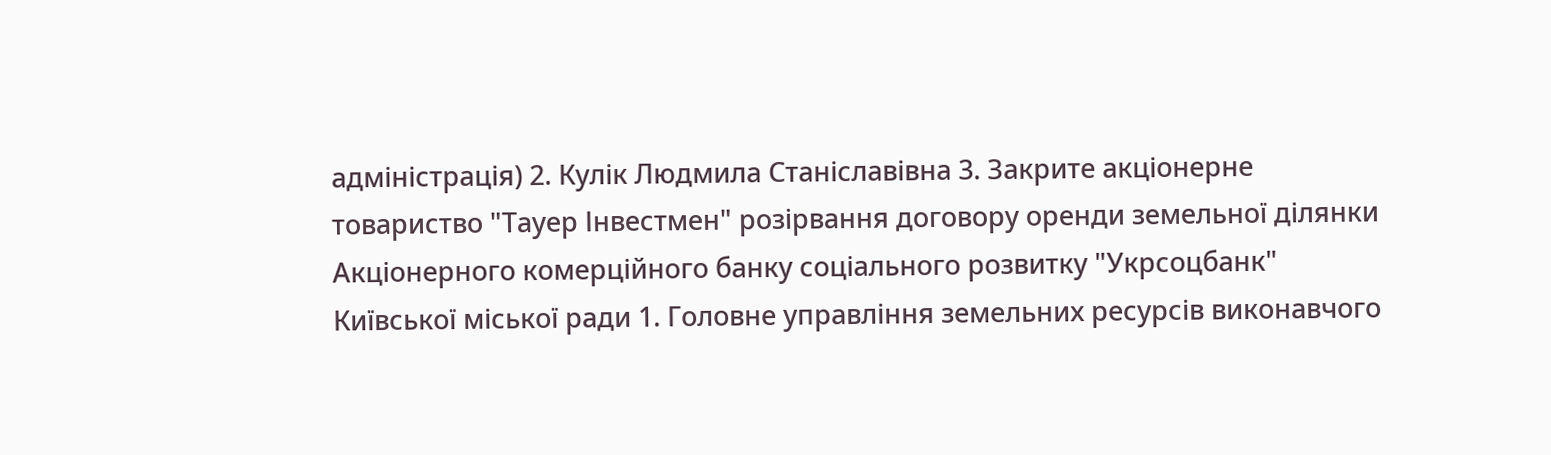адміністрація) 2. Кулік Людмила Станіславівна 3. Закрите акціонерне товариство "Тауер Інвестмен" розірвання договору оренди земельної ділянки Акціонерного комерційного банку соціального розвитку "Укрсоцбанк" Київської міської ради 1. Головне управління земельних ресурсів виконавчого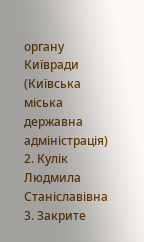органу Київради (Київська міська державна адміністрація) 2. Кулік Людмила Станіславівна 3. Закрите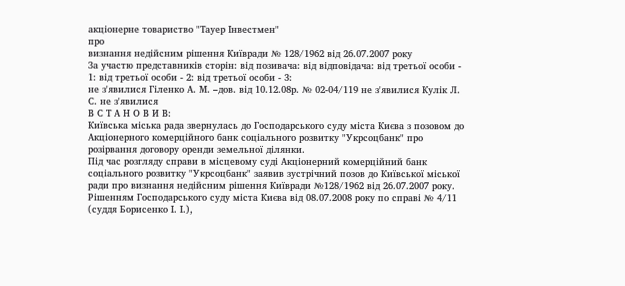акціонерне товариство "Тауер Інвестмен"
про
визнання недійсним рішення Київради № 128/1962 від 26.07.2007 року
За участю представників сторін: від позивача: від відповідача: від третьої особи - 1: від третьої особи - 2: від третьої особи - 3:
не з'явилися Гіленко А. М. –дов. від 10.12.08р. № 02-04/119 не з'явилися Кулік Л. С. не з'явилися
В С Т А Н О В И В:
Київська міська рада звернулась до Господарського суду міста Києва з позовом до Акціонерного комерційного банк соціального розвитку "Укрсоцбанк" про розірвання договору оренди земельної ділянки.
Під час розгляду справи в місцевому суді Акціонерний комерційний банк соціального розвитку "Укрсоцбанк" заявив зустрічний позов до Київської міської ради про визнання недійсним рішення Київради №128/1962 від 26.07.2007 року.
Рішенням Господарського суду міста Києва від 08.07.2008 року по справі № 4/11 (суддя Борисенко І. І.),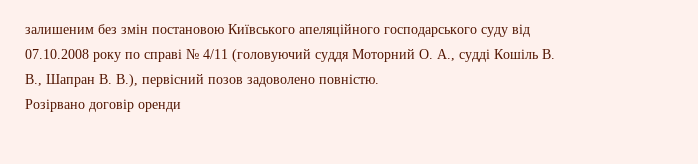залишеним без змін постановою Київського апеляційного господарського суду від 07.10.2008 року по справі № 4/11 (головуючий суддя Моторний О. А., судді Кошіль В. В., Шапран В. В.), первісний позов задоволено повністю.
Розірвано договір оренди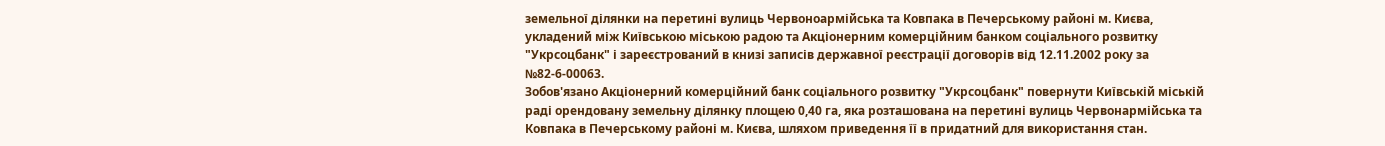земельної ділянки на перетині вулиць Червоноармійська та Ковпака в Печерському районі м. Києва, укладений між Київською міською радою та Акціонерним комерційним банком соціального розвитку "Укрсоцбанк" і зареєстрований в книзі записів державної реєстрації договорів від 12.11.2002 року за №82-6-00063.
Зобов'язано Акціонерний комерційний банк соціального розвитку "Укрсоцбанк" повернути Київській міській раді орендовану земельну ділянку площею 0,40 га, яка розташована на перетині вулиць Червонармійська та Ковпака в Печерському районі м. Києва, шляхом приведення її в придатний для використання стан.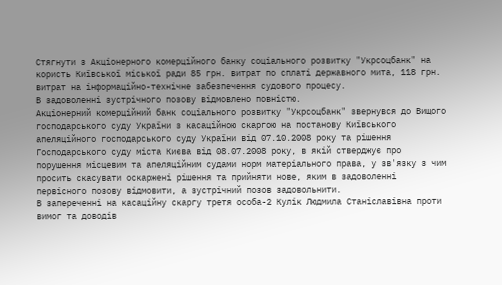Стягнути з Акціонерного комерційного банку соціального розвитку "Укрсоцбанк" на користь Київської міської ради 85 грн. витрат по сплаті державного мита, 118 грн. витрат на інформаційно-технічне забезпечення судового процесу.
В задоволенні зустрічного позову відмовлено повністю.
Акціонерний комерційний банк соціального розвитку "Укрсоцбанк" звернувся до Вищого господарського суду України з касаційною скаргою на постанову Київського апеляційного господарського суду України від 07.10.2008 року та рішення Господарського суду міста Києва від 08.07.2008 року, в якій стверджує про порушення місцевим та апеляційним судами норм матеріального права, у зв'язку з чим просить скасувати оскаржені рішення та прийняти нове, яким в задоволенні первісного позову відмовити, а зустрічний позов задовольнити.
В запереченні на касаційну скаргу третя особа-2 Кулік Людмила Станіславівна проти вимог та доводів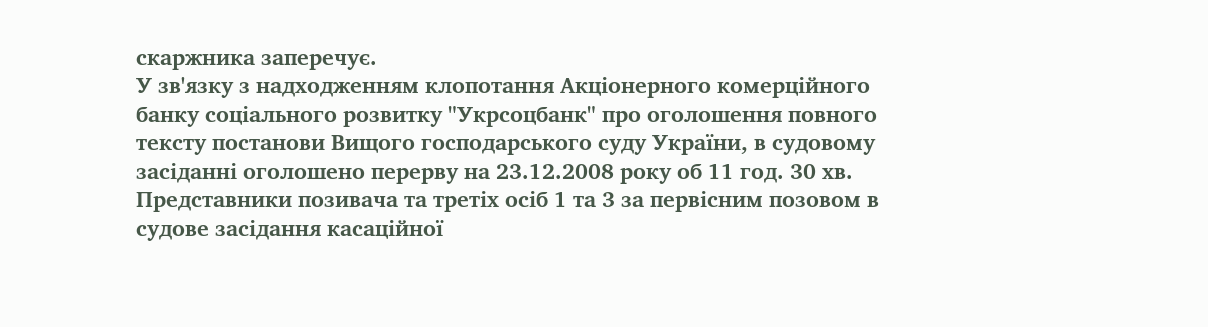скаржника заперечує.
У зв'язку з надходженням клопотання Акціонерного комерційного банку соціального розвитку "Укрсоцбанк" про оголошення повного тексту постанови Вищого господарського суду України, в судовому засіданні оголошено перерву на 23.12.2008 року об 11 год. 30 хв.
Представники позивача та третіх осіб 1 та 3 за первісним позовом в судове засідання касаційної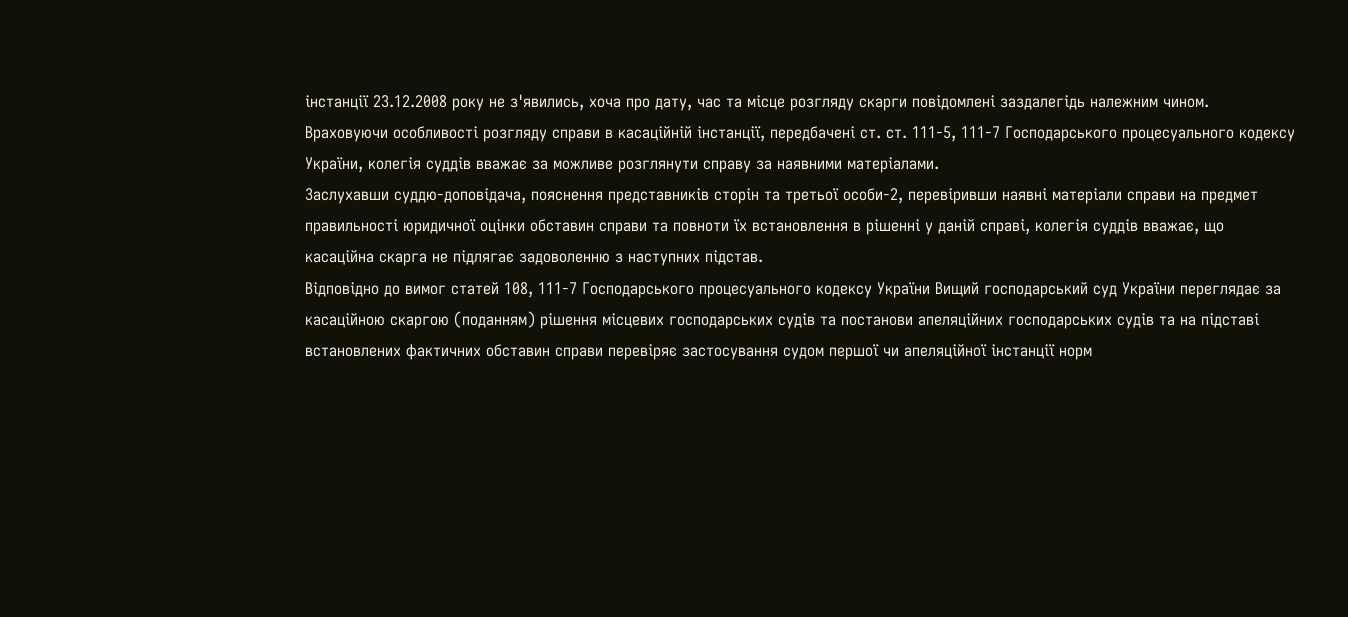інстанції 23.12.2008 року не з'явились, хоча про дату, час та місце розгляду скарги повідомлені заздалегідь належним чином.
Враховуючи особливості розгляду справи в касаційній інстанції, передбачені ст. ст. 111-5, 111-7 Господарського процесуального кодексу України, колегія суддів вважає за можливе розглянути справу за наявними матеріалами.
Заслухавши суддю-доповідача, пояснення представників сторін та третьої особи-2, перевіривши наявні матеріали справи на предмет правильності юридичної оцінки обставин справи та повноти їх встановлення в рішенні у даній справі, колегія суддів вважає, що касаційна скарга не підлягає задоволенню з наступних підстав.
Відповідно до вимог статей 108, 111-7 Господарського процесуального кодексу України Вищий господарський суд України переглядає за касаційною скаргою (поданням) рішення місцевих господарських судів та постанови апеляційних господарських судів та на підставі встановлених фактичних обставин справи перевіряє застосування судом першої чи апеляційної інстанції норм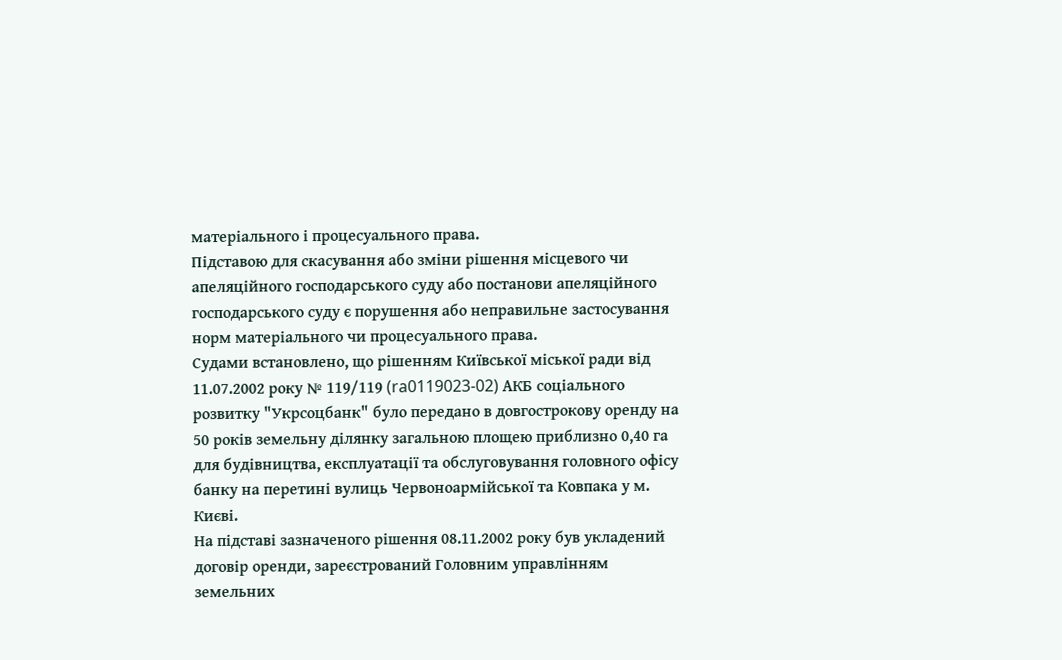матеріального і процесуального права.
Підставою для скасування або зміни рішення місцевого чи апеляційного господарського суду або постанови апеляційного господарського суду є порушення або неправильне застосування норм матеріального чи процесуального права.
Судами встановлено, що рішенням Київської міської ради від 11.07.2002 року № 119/119 (ra0119023-02) АКБ соціального розвитку "Укрсоцбанк" було передано в довгострокову оренду на 50 років земельну ділянку загальною площею приблизно 0,40 га для будівництва, експлуатації та обслуговування головного офісу банку на перетині вулиць Червоноармійської та Ковпака у м. Києві.
На підставі зазначеного рішення 08.11.2002 року був укладений договір оренди, зареєстрований Головним управлінням земельних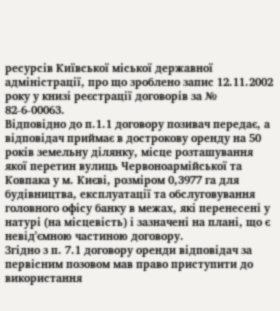ресурсів Київської міської державної адміністрації, про що зроблено запис 12.11.2002 року у книзі реєстрації договорів за № 82-6-00063.
Відповідно до п.1.1 договору позивач передає, а відповідач приймає в дострокову оренду на 50 років земельну ділянку, місце розташування якої перетин вулиць Червоноармійської та Ковпака у м. Києві, розміром 0,3977 га для будівництва, експлуатації та обслуговування головного офісу банку в межах, які перенесені у натурі (на місцевість) і зазначені на плані, що є невід'ємною частиною договору.
Згідно з п. 7.1 договору оренди відповідач за первісним позовом мав право приступити до використання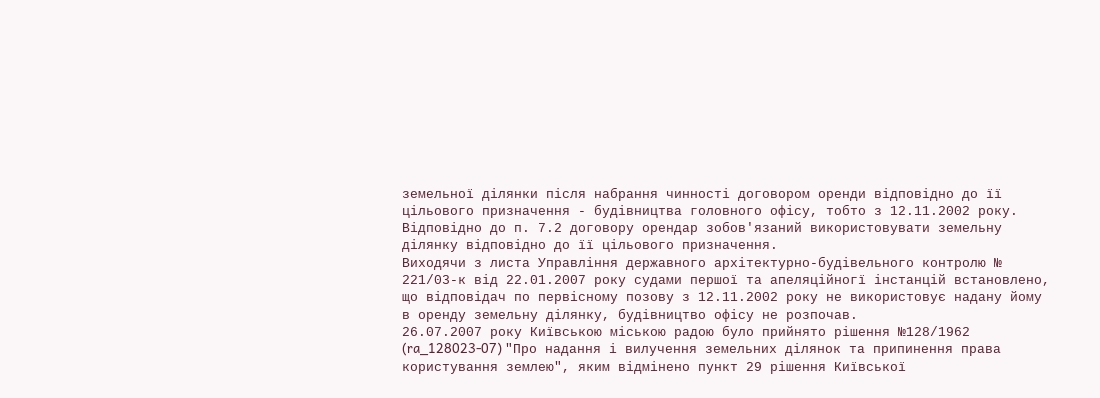земельної ділянки після набрання чинності договором оренди відповідно до її цільового призначення - будівництва головного офісу, тобто з 12.11.2002 року.
Відповідно до п. 7.2 договору орендар зобов'язаний використовувати земельну ділянку відповідно до її цільового призначення.
Виходячи з листа Управління державного архітектурно-будівельного контролю № 221/03-к від 22.01.2007 року судами першої та апеляційногї інстанцій встановлено, що відповідач по первісному позову з 12.11.2002 року не використовує надану йому в оренду земельну ділянку, будівництво офісу не розпочав.
26.07.2007 року Київською міською радою було прийнято рішення №128/1962 (ra_128023-07) "Про надання і вилучення земельних ділянок та припинення права користування землею", яким відмінено пункт 29 рішення Київської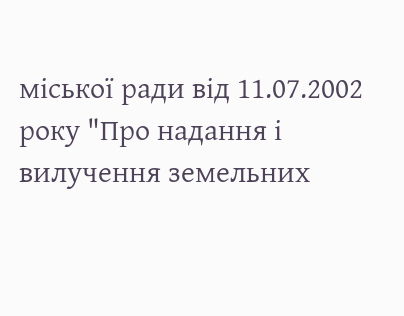міської ради від 11.07.2002 року "Про надання і вилучення земельних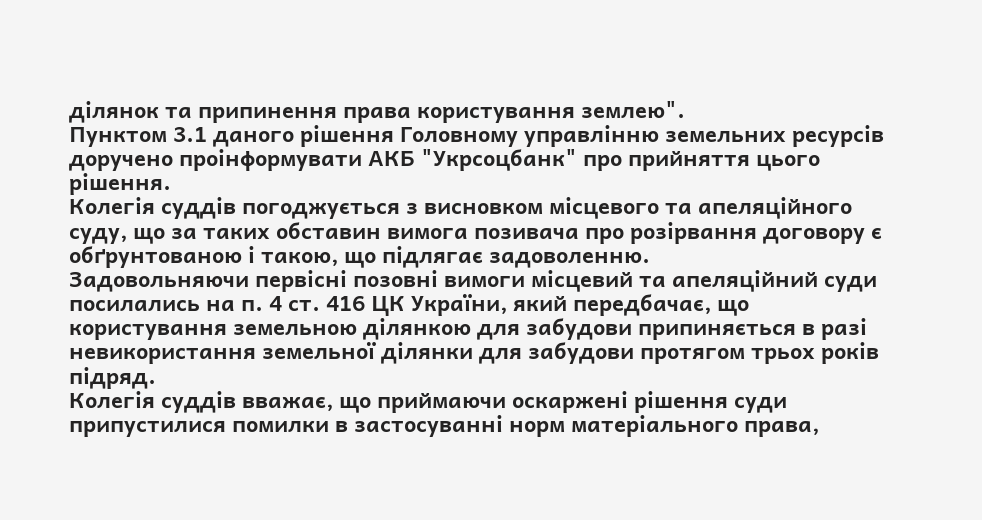ділянок та припинення права користування землею".
Пунктом 3.1 даного рішення Головному управлінню земельних ресурсів доручено проінформувати АКБ "Укрсоцбанк" про прийняття цього рішення.
Колегія суддів погоджується з висновком місцевого та апеляційного суду, що за таких обставин вимога позивача про розірвання договору є обґрунтованою і такою, що підлягає задоволенню.
Задовольняючи первісні позовні вимоги місцевий та апеляційний суди посилались на п. 4 ст. 416 ЦК України, який передбачає, що користування земельною ділянкою для забудови припиняється в разі невикористання земельної ділянки для забудови протягом трьох років підряд.
Колегія суддів вважає, що приймаючи оскаржені рішення суди припустилися помилки в застосуванні норм матеріального права,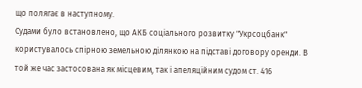що полягає в наступному.
Судами було встановлено, що АКБ соціального розвитку "Укрсоцбанк" користувалось спірною земельною ділянкою на підставі договору оренди. В той же час застосована як місцевим, так і апеляційним судом ст. 416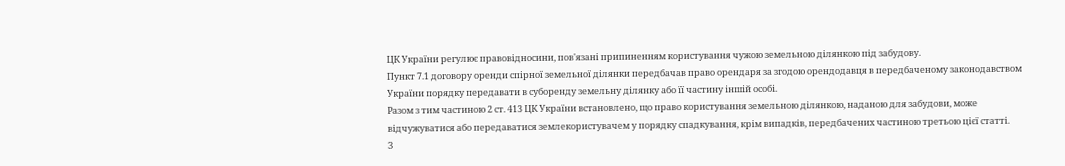ЦК України регулює правовідносини, пов'язані припиненням користування чужою земельною ділянкою під забудову.
Пункт 7.1 договору оренди спірної земельної ділянки передбачав право орендаря за згодою орендодавця в передбаченому законодавством України порядку передавати в суборенду земельну ділянку або її частину іншій особі.
Разом з тим частиною 2 ст. 413 ЦК України встановлено, що право користування земельною ділянкою, наданою для забудови, може відчужуватися або передаватися землекористувачем у порядку спадкування, крім випадків, передбачених частиною третьою цієї статті.
З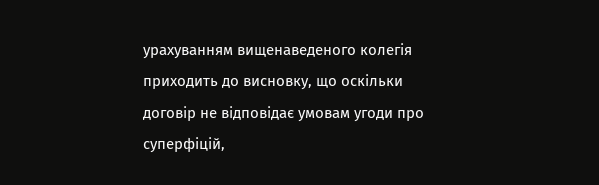урахуванням вищенаведеного колегія приходить до висновку, що оскільки договір не відповідає умовам угоди про суперфіцій,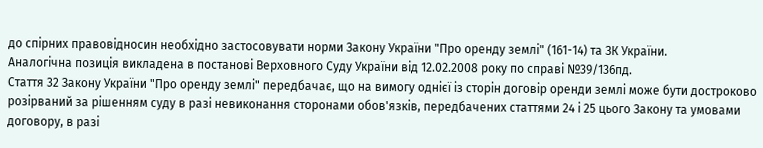до спірних правовідносин необхідно застосовувати норми Закону України "Про оренду землі" (161-14) та ЗК України.
Аналогічна позиція викладена в постанові Верховного Суду України від 12.02.2008 року по справі №39/136пд.
Стаття 32 Закону України "Про оренду землі" передбачає, що на вимогу однієї із сторін договір оренди землі може бути достроково розірваний за рішенням суду в разі невиконання сторонами обов'язків, передбачених статтями 24 і 25 цього Закону та умовами договору, в разі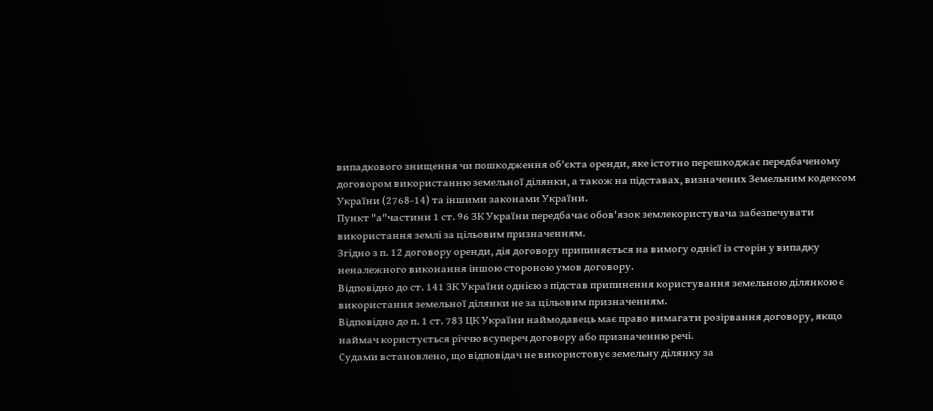випадкового знищення чи пошкодження об'єкта оренди, яке істотно перешкоджає передбаченому договором використанню земельної ділянки, а також на підставах, визначених Земельним кодексом України (2768-14) та іншими законами України.
Пункт "а"частини 1 ст. 96 ЗК України передбачає обов'язок землекористувача забезпечувати використання землі за цільовим призначенням.
Згідно з п. 12 договору оренди, дія договору припиняється на вимогу однієї із сторін у випадку неналежного виконання іншою стороною умов договору.
Відповідно до ст. 141 ЗК України однією з підстав припинення користування земельною ділянкою є використання земельної ділянки не за цільовим призначенням.
Відповідно до п. 1 ст. 783 ЦК України наймодавець має право вимагати розірвання договору, якщо наймач користується річчю всупереч договору або призначенню речі.
Судами встановлено, що відповідач не використовує земельну ділянку за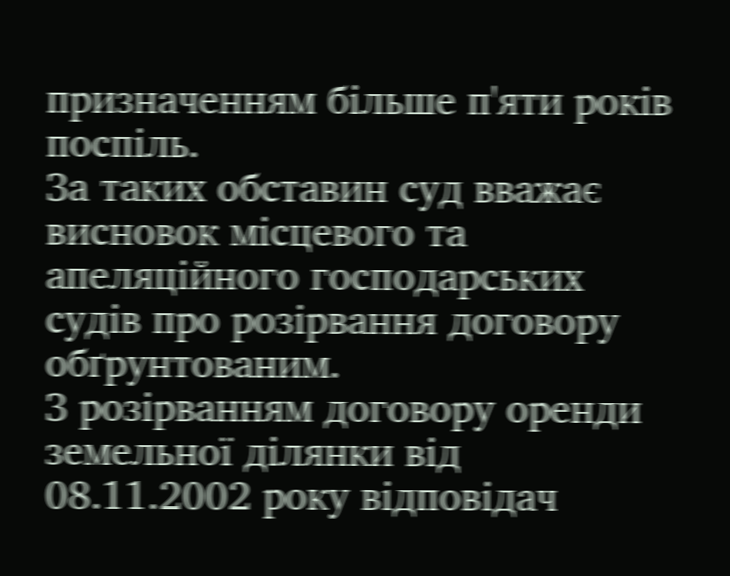призначенням більше п'яти років поспіль.
За таких обставин суд вважає висновок місцевого та апеляційного господарських судів про розірвання договору обґрунтованим.
З розірванням договору оренди земельної ділянки від 08.11.2002 року відповідач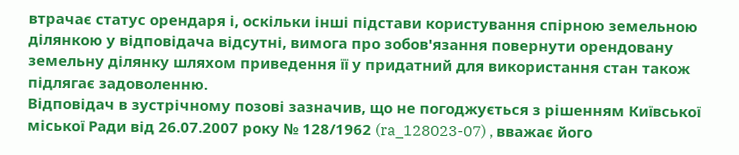втрачає статус орендаря і, оскільки інші підстави користування спірною земельною ділянкою у відповідача відсутні, вимога про зобов'язання повернути орендовану земельну ділянку шляхом приведення її у придатний для використання стан також підлягає задоволенню.
Відповідач в зустрічному позові зазначив, що не погоджується з рішенням Київської міської Ради від 26.07.2007 року № 128/1962 (ra_128023-07) , вважає його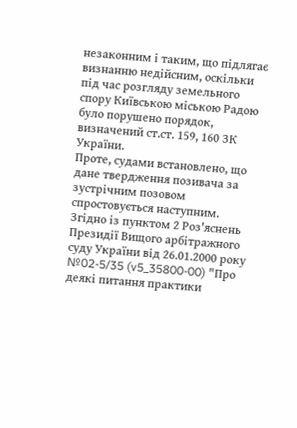незаконним і таким, що підлягає визнанню недійсним, оскільки під час розгляду земельного спору Київською міською Радою було порушено порядок, визначений ст.ст. 159, 160 ЗК України.
Проте, судами встановлено, що дане твердження позивача за зустрічним позовом спростовується наступним.
Згідно із пунктом 2 Роз'яснень Президії Вищого арбітражного суду України від 26.01.2000 року №02-5/35 (v5_35800-00) "Про деякі питання практики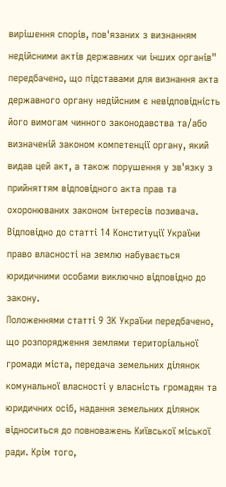вирішення спорів, пов'язаних з визнанням недійсними актів державних чи інших органів" передбачено, що підставами для визнання акта державного органу недійсним є невідповідність його вимогам чинного законодавства та/або визначеній законом компетенції органу, який видав цей акт, а також порушення у зв'язку з прийняттям відповідного акта прав та охоронюваних законом інтересів позивача.
Відповідно до статті 14 Конституції України право власності на землю набувається юридичними особами виключно відповідно до закону.
Положеннями статті 9 ЗК України передбачено, що розпорядження землями територіальної громади міста, передача земельних ділянок комунальної власності у власність громадян та юридичних осіб, надання земельних ділянок відноситься до повноважень Київської міської ради. Крім того,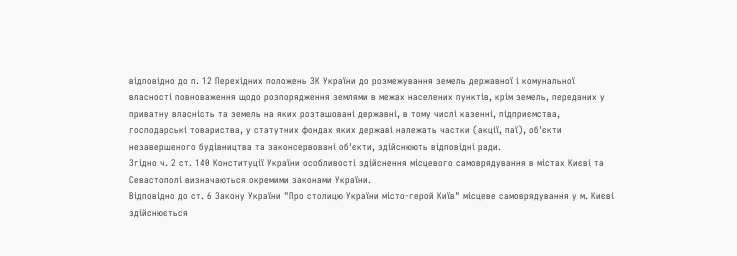відповідно до п. 12 Перехідних положень ЗК України до розмежування земель державної і комунальної власності повноваження щодо розпорядження землями в межах населених пунктів, крім земель, переданих у приватну власність та земель на яких розташовані державні, в тому числі казенні, підприємства, господарські товариства, у статутних фондах яких державі належать частки (акції, паї), об'єкти незавершеного будівництва та законсервовані об'єкти, здійснюють відповідні ради.
Згідно ч. 2 ст. 140 Конституції України особливості здійснення місцевого самоврядування в містах Києві та Севастополі визначаються окремими законами України.
Відповідно до ст. 6 Закону України "Про столицю України місто-герой Київ" місцеве самоврядування у м. Києві здійснюється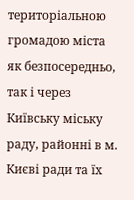територіальною громадою міста як безпосередньо, так і через Київську міську раду, районні в м. Києві ради та їх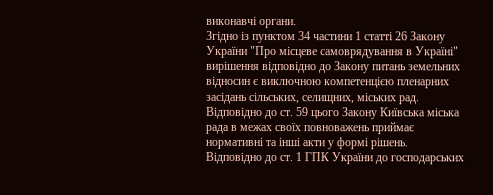виконавчі органи.
Згідно із пунктом 34 частини 1 статті 26 Закону України "Про місцеве самоврядування в Україні" вирішення відповідно до Закону питань земельних відносин є виключною компетенцією пленарних засідань сільських, селищних, міських рад.
Відповідно до ст. 59 цього Закону Київська міська рада в межах своїх повноважень приймає нормативні та інші акти у формі рішень.
Відповідно до ст. 1 ГПК України до господарських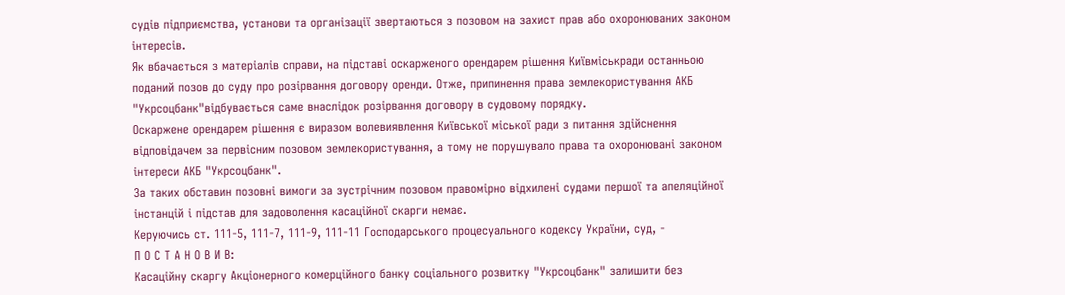судів підприємства, установи та організації звертаються з позовом на захист прав або охоронюваних законом інтересів.
Як вбачається з матеріалів справи, на підставі оскарженого орендарем рішення Київміськради останньою поданий позов до суду про розірвання договору оренди. Отже, припинення права землекористування АКБ "Укрсоцбанк"відбувається саме внаслідок розірвання договору в судовому порядку.
Оскаржене орендарем рішення є виразом волевиявлення Київської міської ради з питання здійснення відповідачем за первісним позовом землекористування, а тому не порушувало права та охоронювані законом інтереси АКБ "Укрсоцбанк".
За таких обставин позовні вимоги за зустрічним позовом правомірно відхилені судами першої та апеляційної інстанцій і підстав для задоволення касаційної скарги немає.
Керуючись ст. 111-5, 111-7, 111-9, 111-11 Господарського процесуального кодексу України, суд, -
П О С Т А Н О В И В:
Касаційну скаргу Акціонерного комерційного банку соціального розвитку "Укрсоцбанк" залишити без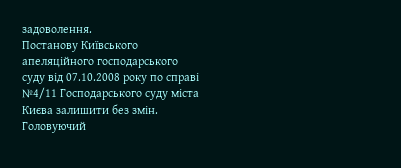задоволення.
Постанову Київського апеляційного господарського суду від 07.10.2008 року по справі №4/11 Господарського суду міста Києва залишити без змін.
Головуючий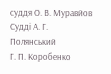суддя О. В. Муравйов
Судді А. Г. Полянський
Г. П. Коробенко